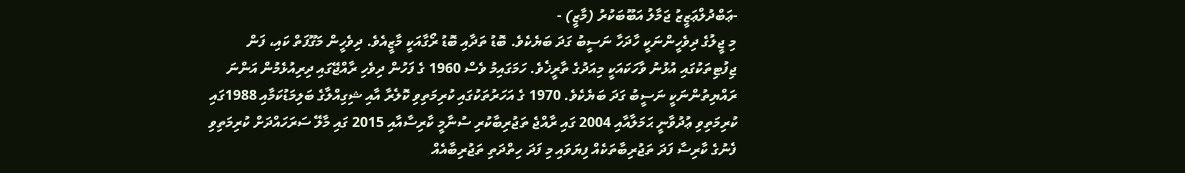-ޢަބްދުލްޢަޒީޒު ޖަމާލު އަބޫބަކުރު (މާޒީ) -
މި ޖީލުގެ ދިވެހީންނަކީ ހާދަހާ ނަސީބު ގަދަ ބަޔެކެވެ. ބޮޑު ތަދާއި ބޮޑު ރޯގާއަކީ މާޒީއެވެ. ދިވެހީން މަގޫފަތް ކައި، ފަން ޖިފުޓިތަކުގައި އުޅުނު ވާހަކައަކީ މިއަދުގެ ތާރީޚެވެ. ހަމަގައިމު ވެސް 1960 ގެ ފަހުން ދިވެހި ރާއްޖޭގައި ދިރިއުޅެމުން އަންނަ ރައްޔިތުންނަކީ ނަސީބު ގަދަ ބަޔެކެވެ. 1970 ގެ އަހަރުތަކުގައި ކުރިމަތިވި ކޮލެރާ އާއި ޝިގިއްލާގެ ބަލިމަޑުކަމާއި 1988ގައި ކުރިމަތިވި ޢުދުވާނީ ޙަމަލާއާއި 2004 ގައި ރާއްޖެ ތަޖުރިބާކުރި ސުނާމީ ކާރިސާއާއި 2015 ގައި މާލޭ ސަރަހައްދަށް ކުރިމަތިވި ފެނުގެ ކާރިސާ ފަދަ ތަޖުރިބާތަކެއް ފިޔަވައި މި ފަދަ ހިތްދަތި ތަޖުރިބާއެއް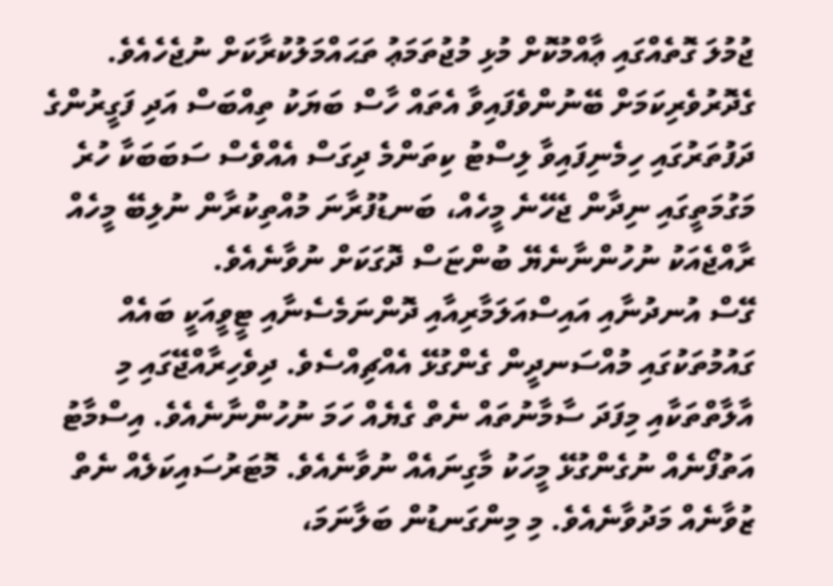ޖުމުލަ ގޮތެއްގައި ޢާއްމުކޮށް މުޅި މުޖުތަމަޢު ތަޙައްމަލުކުރާކަށް ނުޖެހެއެވެ. ގެދޮރުވެރިކަމަށް ބޭނުންވެފައިވާ އެތައް ހާސް ބަޔަކު ތިއްބަސް އަދި ފަގީރުންގެ ދަފުތަރުގައި ހިމެނިފައިވާ ލިސްޓު ކިތަންމެ ދިގަސް އެއްވެސް ސަބަބަކާ ހުރެ މަގުމަތީގައި ނިދާން ޖެހޭނެ މީހެއް، ބަނޑުފުރާނަ މުއްތިކުރާން ނުލިބޭ މީހެއް ރާއްޖެއަކު ނުހުންނާނެޔޭ ބުންޏަސް ދޮގަކަށް ނުވާނެއެވެ.
ގޭސް އުނދުނާއި އައިސްއަލަމާރިއާއި ދޮންނަމެސެނާއި ޓީވީއަކީ ބައެއް ގައުމުތަކުގައި މުއްސަނދީން ގެންގުޅޭ އެއްޗިއްސެވެ. ދިވެހިރާއްޖޭގައި މި އާލާތްތަކާއި މިފަދަ ސާމާނުތައް ނެތް ގެޔެއް ހަމަ ނުހުންނާނެއެވެ. އިސްމާޓު އަތުފޯނެއް ނުގެންގުޅޭ މީހަކު މާގިނައެއް ނުވާނެއެވެ. މޮޓަރުސައިކަލެއް ނެތް ޒުވާނެއް މަދުވާނެއެވެ. މި މިންގަނޑުން ބަލާނަމަ،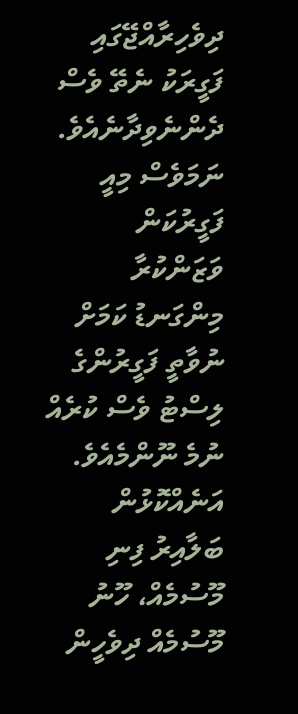ދިވެހިރާއްޖޭގައި ފަގީރަކު ނެތޭ ވެސް ދެންނެވިދާނެއެވެ. ނަމަވެސް މިއީ ފަގީރުކަން ވަޒަންކުރާ މިންގަނޑު ކަމަށް ނުވާތީ ފަގީރުންގެ ލިސްޓު ވެސް ކުރެއް ނުމެ ނޫންމެއެވެ.
އަނެއްކޮޅުން ބަލާއިރު ފިނި މޫސުމެއް، ހޫނު މޫސުމެއް ދިވެހީން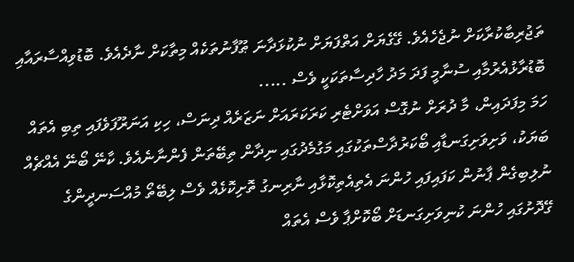ތަޖުރިބާކުރާކަށް ނުޖެހެއެވެ. ގޭގެޔަށް އަތްފަޔަށް ނުކުޅަދާނަ ޠޫފާނުތަކެއް މިތާކަށް ނާދެއެވެ. ބޮޑުވިއްސާރައާއި ބޮޑުރާޅުއެރުމާއި ސުނާމީ ފަދަ މަދު ހާދިސާތަކަކީ ވެސް .....
ހަމަ މިފަދައިން، މާ ދުރަށް ނުގޮސް އަވަށްޓެރި ކަރަކަރައަށް ނަޒަރެއް ދިނަސް، ހިކި އަނަރޫފަވެފައި ތިބި އެތައް ބަޔަކު، ވަށިވަށިގަނޑާއި ބޯކަރުދާސްތަކުގައި މަގުމެދުގައި ނިދާން ތިބޭތަން ފެންނާނެއެވެ. ކާނޭ ބޯނޭ އެއްޗެއް ނުލިބިގެން ޕާނުން ކަފައިފައި ހުންނަ އެތިއެތިކޮޅާއި ނާރިނގު ތޮށިކޮޅެއް ވެސް ލިބޭތޯ މުއްސަނދީންގެ ގޭދޮށުގައި ހުންނަ ކުނިވަށިގަނޑަށް ބޯކޮށްޕާ ވެސް އެތައް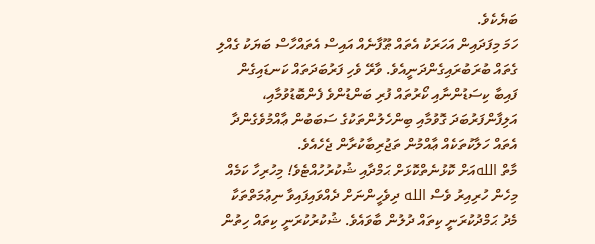ބަޔެކެވެ.
ހަމަ މިފަދައިން އަހަރަކު އެތައް ޠޫފާނެއް އައިސް އެތައްހާސް ބަޔަކު ގެއްލި ގެތައް ބުރަބުރައިގެންދަނީއެވެ. ވާރޭ ވެހި ފަރުބަދަތައް ކަނޑައިގެން ފައިބާ ކިސަޑުންނާއި ކޯރުތައް ފުރި ބަންޑުންވެ ފެންބޮޑުވުމާއި، އަލިފާންފަރުބަދަ ގޮވުމާއި ބިންހެލުންތަކުގެ ސަބަބުން ޢާއްމުވެގެންދާ އެތައް ހަލާކުތަކެއް ޢާއްމުން ތަޖުރިބާކުރާން ޖެހެއެވެ.
މާތް اللهއަށް ކޮޅުނެތްކޮޅަށް ޙަމްދާއި ޝުކުރުހުއްޓެވެ! މިހުރިހާ ކަމެއް މިހެން ހުރިއިރު ވެސް الله ދިވެހީންނަށް ދެއްވައިފައިވާ ނިޢުމަތްތަކާ މެދު ޙަމްދުކުރަނީ ކިތައް ދުލުން ބާވައެވެ. ޝުކުރުކުރަނީ ކިތައް ހިތުން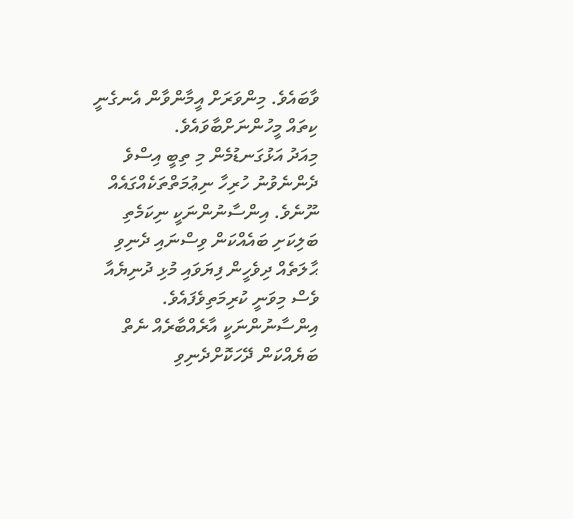ވާބައެވެ. މިންވަރަށް އީމާންވާން އެނގެނީ ކިތައް މީހުންނަށްބާވައެވެ.
މިއަދު އަޅުގަނޑުމެން މި ތިބީ އިސްވެ ދެންނެވުނު ހުރިހާ ނިޢުމަތްތަކެއްގައެއް ނޫނެވެ. އިންސާނުންނަކީ ނިކަމެތި ބަލިކަށި ބައެއްކަން ވިސްނައި ދެނިވި ޙާލަތެއް ދިވެހީން ފިޔަވައި މުޅި ދުނިޔެއާ ވެސް މިވަނީ ކުރިމަތިވެފައެވެ. އިންސާނުންނަކީ އާރެއްބާރެއް ނެތް ބަޔެއްކަން ދޭހަކޮށްދެނިވި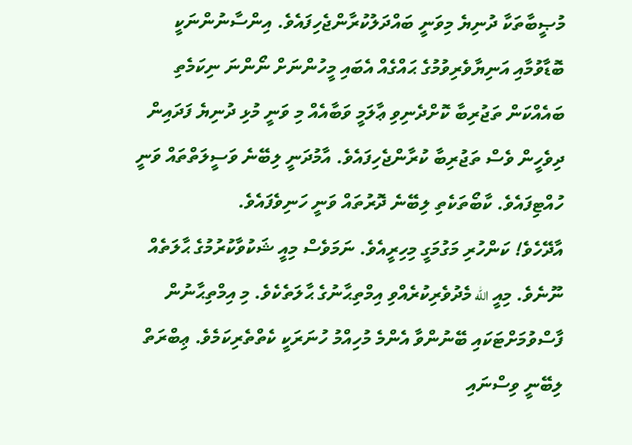މުޞީބާތަކާ ދުނިޔެ މިވަނީ ބައްދަލުކުރާންޖެހިފައެވެ. އިންސާނުންނަކީ ބޮޑާވުމާއި އަނިޔާވެރިވުމުގެ ޙައްގެއް އެބައި މީހުންނަށް ނޯންނަ ނިކަމެތި ބައެއްކަން ތަޖުރިބާ ކޮށްދެނިވި ޢާލަމީ ވަބާއެއް މި ވަނީ މުޅި ދުނިޔެ ފަދައިން ދިވެހީން ވެސް ތަޖުރިބާ ކުރާންޖެހިފައެވެ. އާމުދަނީ ލިބޭނެ ވަސީލަތްތައް ވަނީ ހުއްޓިފައެވެ. ކާބޯތަކެތި ލިބޭނެ ދޮރުތައް ވަނީ ހަނިވެފައެވެ.
އާދޭހެވެ! ކަންހުރި މަގުމަގީ މިހިރީއެވެ. ނަމަވެސް މިއީ ޝަކުވާކުރުމުގެ ޙާލަތެއް ނޫނެވެ. މިއީ الله މެދުވެރިކުރެއްވި އިމްތިޙާނުގެ ޙާލަތެކެވެ. މި އިމްތިޙާނުން ފާސްވުމަށްޓަކައި ބޭނުންވާ އެންމެ މުހިއްމު ހުނަރަކީ ކެތްތެރިކަމެވެ. ޢިބްރަތް ލިބޭނީ ވިސްނައި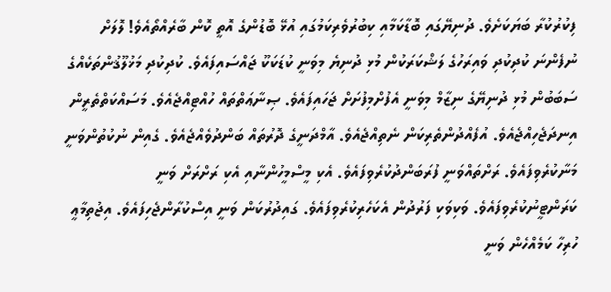ފިކުރުކުރާ ބަޔަކަށެވެ. ދުނިޔޭގައި ބޮޑާކަމާއި ކިބުރުވެރިކަމުގައި އުޅޭ ބޮޑުންގެ އޮތީ ކޮން ބާރެއްތޯއެވެ! ލޮލަށް ނުފެންނަ ކުދިކުދި ވައިރަހުގެ ލަޝްކަރަކުން މުޅި ދުނިޔެ މިވަނީ ކުޑަކަކޫ ޖައްސައިފައެވެ. ކުދިކުދި މަޚުލޫޤުންތަކެއްގެ ސަބަބުން މުޅި ދުނިޔޭގެ ނިޒާމް މިވަނީ އެފުށްމިފުށަށް ޖަހައިފައެވެ. ޞިނާޢަތްތައް ހުއްޓިއްޖެއެވެ. މަސައްކަތްތެރީން އިނދަޖެހިއްޖެއެވެ. އުފެއްދުންތެރިކަން ނެތިއްޖެއެވެ. އާމްދަނީގެ ދޮރުތައް ބަންދުވެއްޖެއެވެ. ގެއިން ނުކުތުންވަނީ މަނާކުރެވިފައެވެ. ރަށްތައްވަނީ ފުރަބަންދުކުރެވިފައެވެ. އެކި މީސްމީހުންނާއި އެކި ރަށްރަށް ވަނީ ކަރަންޓީނުކުރެވިފައެވެ. ވަކިވަކި ފަރުދުން އެކަހެރިކުރެވިފައެވެ. ގައިދުރުކަން ވަނީ އިސްކުރާންޖެހިފައެވެ. އިޖުތިމާޢީ ހުރިހާ ކަމެއްހެން ވަނީ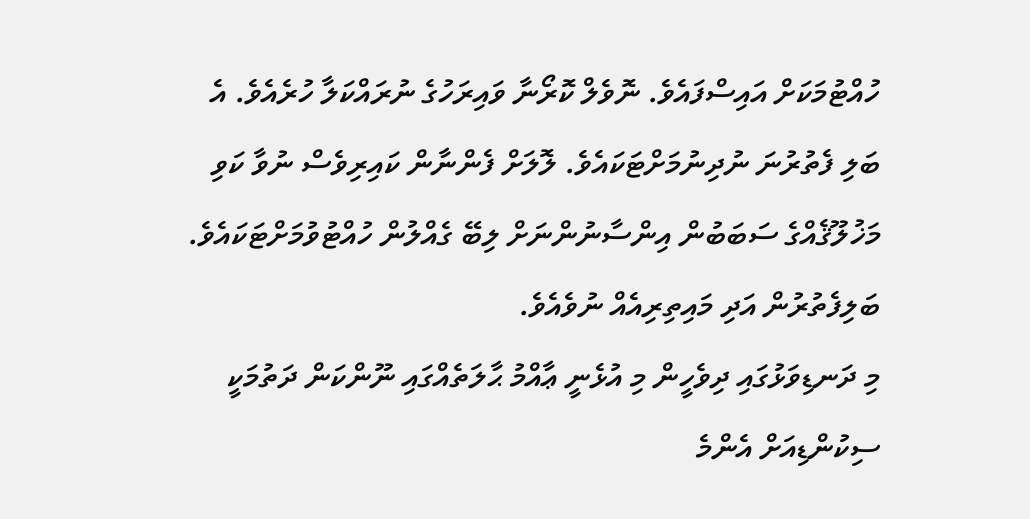ހުއްޓުމަކަށް އައިސްފައެވެ. ނޮވެލް ކޮރޯނާ ވައިރަހުގެ ނުރައްކަލާ ހުރެއެވެ. އެ ބަލި ފެތުރުނަ ނުދިނުމަށްޓަކައެވެ. ލޮލަށް ފެންނާން ކައިރިވެސް ނުވާ ކަވި މަޚުލޫޤެއްގެ ސަބަބުން އިންސާނުންނަށް ލިބޭ ގެއްލުން ހުއްޓުވުމަށްޓަކައެވެ. ބަލިފެތުރުން އަދި މައިތިރިއެއް ނުވެއެވެ.
މި ދަނޑިވަޅުގައި ދިވެހީން މި އުޅެނީ ޢާއްމު ޙާލަތެއްގައި ނޫންކަން ދަތުމަކީ ސިކުންޑިއަށް އެންމެ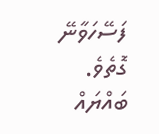ފަސޭހަވާނޭ ގޮތެވެ. ބައްޔައް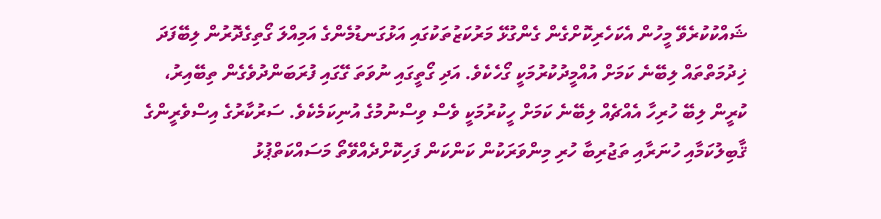ޝައްކުކުރެވޭ މީހުން އެކަހެރިކޮށްގެން ގެންގުޅޭ މަރުކަޒުތަކުގައި އަޅުގަނޑުމެންގެ އަމިއްލަ ގޯތިގެދޮރުން ލިބޭފަދަ ޚިދުމަތްތައް ލިބޭނެ ކަމަށް އުއްމީދުކުރުމަކީ ގޯހެކެވެ. އަދި ގޯތީގައި ނުވަތަ ގޭގައި ފުރަބަންދުވެގެން ތިބޭއިރު، ކުރީން ލިބޭ ހުރިހާ އެއްޗެއް ލިބޭނެ ކަމަށް ހީކުރުމަކީ ވެސް ވިސްނުމުގެ އުނިކަމެކެވެ. ސަރުކާރުގެ އިސްވެރީންގެ ޤާބިލުކަމާއި ހުނަރާއި ތަޖުރިބާ ހުރި މިންވަރަކުން ކަންކަން ފަހިކޮށްދެއްވޭތޯ މަސައްކަތްޕުޅު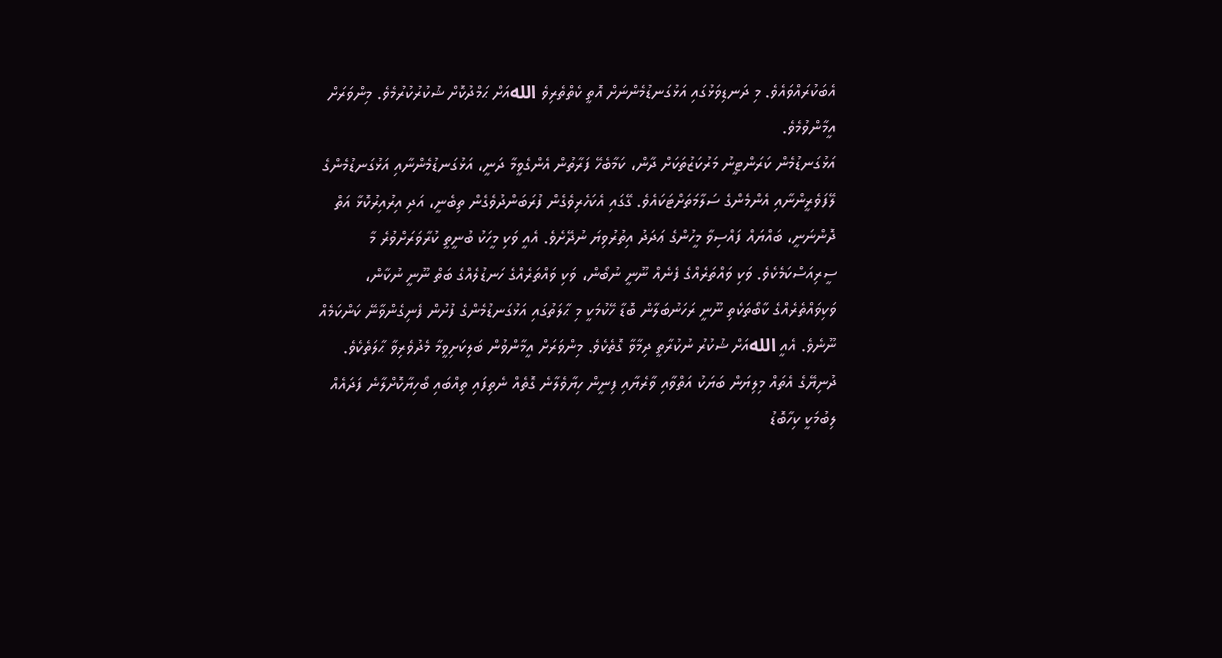އެބަކުރައްވައެވެ. މި ދަނޑިވަޅުގައި އަޅުގަނޑުމެންނަށް އޮތީ ކެތްތެރިވެ اللهއަށް ޙަމްދުކޮށް ޝުކުރުކުރުމެވެ. މިންވަރަށް އީމާންވުމެވެ.
އަޅުގަނޑުމެން ކަރަންޓީނު މަރުކަޒުތަކަށް ދާން، ކަމާބެހޭ ފަރާތުން އެންގެވީމާ ދަނީ، އަޅުގަނޑުމެންނާއި އަޅުގަނޑުމެންގެ ލޭފަވެރީންނާއި އެންމެންގެ ސަލާމަތަށްޓަކައެވެ. ގޭގައި އެކަހެރިވެގެން ފުރަބަންދުވެގެން ތިބެނީ، އަދި އިރުއިރުކޮޅާ އަތް ދޮންނަނީ، ބައްޔައް ފައްސިވާ މީހުންގެ ޢަދަދު އިތުރުވިޔަ ނުދޭށެވެ. އެއީ ވަކި މީހަކު ބުނީތީ ކުރާވަރަށްވުރެ މާ ސީރިއަސްކަމެކެވެ. ވަކި ވައްތަރެއްގެ ފެނެއް ނޫނީ ނުބޯން، ވަކި ވައްތަރެއްގެ ހަނޑުލެއްގެ ބަތް ނޫނީ ނުކާން، ވަކިވައްތެރެއްގެ ކާބޯތަކެތި ނޫނީ ރަހަނުބަލާން ބޮޑާ ހޭކުމަކީ މި ޙާލަތުގައި އަޅުގަނޑުމެންގެ ފުށުން ފެނިގެންވާނޭ ކަންކަމެއް ނޫނެވެ. އެއީ اللهއަށް ޝުކުރު ނުކުރާތީ ދިމާވާ ގޮތެކެވެ. މިންވަރަށް އީމާންވުން ބަލިކަށިވީމާ މެދުވެރިވާ ޙާލަތެކެވެ.
ދުނިޔޭގެ އެތައް މިލިޔަން ބަޔަކު އަތްވާއި ވާރެޔާއި ފިނީން ހިޔާވެލާނެ ގޮތެއް ނެތިފައި ތިއްބައި ބޯހިޔާކޮށްލާނެ ފަދައެއް ލިބުމަކީ ކިހާބޮޑު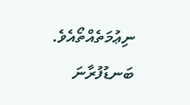ނިޢުމަތެއްތޯއެވެ. ބަނޑުފުރާނަ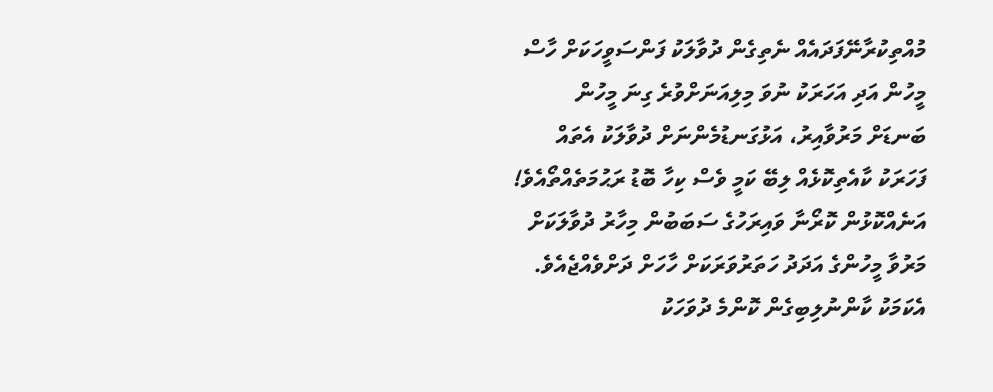މުއްތިކުރާނޭފަދައެއް ނެތިގެން ދުވާލަކު ފަންސަވީހަކަށް ހާސް މީހުން އަދި އަހަރަކު ނުވަ މިލިއަނަށްވުރެ ގިނަ މީހުން ބަނޑަށް މަރުވާއިރު، އަޅުގަނޑުމެންނަށް ދުވާލަކު އެތައް ފަހަރަކު ކާއެތިކޮޅެއް ލިބޭ ކަމީ ވެސް ކިހާ ބޮޑު ރަޙުމަތެއްތޯއެވެ! އަނެއްކޮޅުން ކޮރޯނާ ވައިރަހުގެ ސަބަބުން މިހާރު ދުވާލަކަށް މަރުވާ މީހުންގެ އަދަދު ހަތަރުވަރަކަށް ހާހަށް ދަށްވެއްޖެއެވެ. އެކަމަކު ކާންނުލިބިގެން ކޮންމެ ދުވަހަކު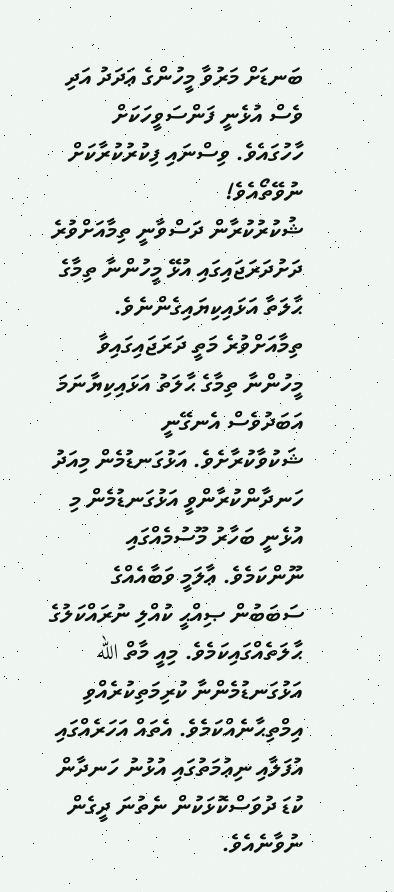ބަނޑަށް މަރުވާ މީހުންގެ ޢަދަދު އަދި ވެސް އުޅެނީ ފަންސަވީހަކަށް ހާހުގައެވެ. ވިސްނައި ފިކުރުކުރާކަށް ނުވޭތޯއެވެ!
ޝުކުރުކުރާން ދަސްވާނީ ތިމާއަށްވުރެ ދަށުދަރަޖައިގައި އުޅޭ މީހުންނާ ތިމާގެ ޙާލަތާ އަޅައިކިޔައިގެންނެވެ. ތިމާއަށްވުރެ މަތީ ދަރަޖައިގައިވާ މީހުންނާ ތިމާގެ ޙާލަތު އަޅައިކިޔާނަމަ އަބަދުވެސް އެނގޭނީ ޝަކުވާކުރާށެވެ. އަޅުގަނޑުމެން މިއަދު ހަނދާންކުރާންވީ އަޅުގަނޑުމެން މި އުޅެނީ ބަހާރު މޫސުމެއްގައި ނޫންކަމެވެ. ޢާލަމީ ވަބާއެއްގެ ސަބަބުން ޞިއްޙީ ކުއްލި ނުރައްކަލުގެ ޙާލަތެއްގައިކަމެވެ. މިއީ މާތް الله އަޅުގަނޑުމެންނާ ކުރިމަތިކުރެއްވި އިމްތިޙާނެއްކަމެވެ. އެތައް އަހަރެއްގައި އުފަލާއި ނިޢުމަތުގައި އުޅުނު ހަނދާން ކުޑަ ދުވަސްކޮޅަކުން ނެތުނަ ދީގެން ނުވާނެއެވެ.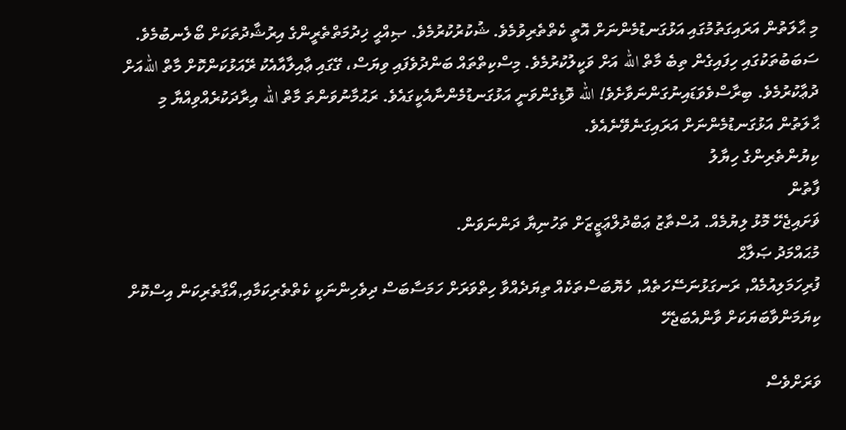މި ޙާލަތުން އަރައިގަތުމުގައި އަޅުގަނޑުމެންނަށް އޮތީ ކެތްތެރިވުމެވެ. ޝުކުރުކުރުމެވެ. ޞިއްޙީ ޚިދުމަތްތެރީންގެ އިރުޝާދުތަކަށް ބޯލެނބުމެވެ. ސަބަބުތަކުގައި ހިފައިގެން ތިބެ މާތް الله އަށް ވަކީލުކުރުމެވެ. މިސްކިތްތައް ބަންދުވެފައި ވިޔަސް، ގޭގައި ޢާއިލާއާއެކު ރޭއަޅުކަންކޮށް މާތް اللهއަށް ދުޢާކުރުމެވެ. ބިރާސްވެވަޑައިނުގަންނަވާށެވެ! الله ވޮޑިގެންވަނީ އަޅުގަނޑުމެންނާއެކީގައެވެ. ރަޙުމާނުވަންތަ މާތް الله އިރާދަކުރެއްވިއްޔާ މި ޙާލަތުން އަޅުގަނޑުމެންނަށް އަރައިގަނެވޭނެއެވެ.
ކިޔުންތެރިންގެ ހިޔާލު
ފާތުން
ޥަށައިޖެހޭ މޮޅު ލިޔުމެއް. އުސްތާޒު ޢަބްދުލްޢަޒީޒަށް ތަހުނިޔާ ދަންނަވަން.
މުޙައްމަދު ޞަލާޙް
ފުރިހަމަލިއުމެއް, ރަނގަޅުނަސޭހަތެއް, ހެޔޮބަސްތަކެއް ތިޔަދެއްވާ ހިތްވަރަށް ހަމަސާބަސް ދިވެހިންނަކީ ކެތްތެރިކަމާއި,އޯގާތެރިކަން އިސްކޮށް ކިޔަމަންވާބަޔަކަށް ވާންއެބަޖެހޭ

ވަރަށްވެސް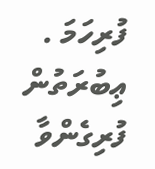ފުރިހަމަ . ޢިބުރަތުން ފުރިގެންވާ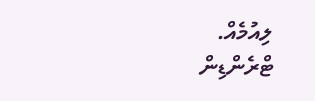ލިއުމެއް.
ޓްރެންޑިން